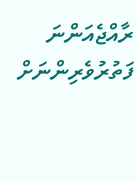ރާއްޖެއަންނަ ފަތުރުވެރިންނަށް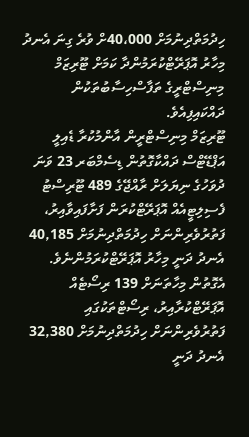ހިދުމަތްދިނުމަށް 40،000ށް ވުރެ ގިނަ އެނދު މިހާރު އޮޕަރޭޓްކުރަމުންދާ ކަމަށް ޓޫރިޒަމް މިނިސްޓްރީގެ ތަފާސްހިސާބުތަކުން ދައްކައިފިއެވެ.
ޓޫރިޒަމް މިނިސްޓްރީން އާންމުކުރާ ޑެއިލީ އަޕްޑޭޓްސް ދައްކާގޮތުން ޑިސެމްބަރ 23 ވަނަ ދުވަހުގެ ނިޔަލަށް ރާއްޖޭގެ 489 ޓޫރިސްޓު ފެސިލިޓީއެއް އޮޕަރޭޓްކުރަން ފަށާފައިވާއިރު، ފަތުރުވެރިންނަށް ހިދުމަތްދިނުމަށް 40,185 އެނދު ދަނީ މިހާރު އޮޕަރޭޓްކުރަމުންނެވެ.
އެގޮތުން މިހާތަނަށް 139 ރިސޯޓެއް އޮޕަރޭޓްކުރާއިރު، ރިސޯޓްތަކުގައި ފަތުރުވެރިންނަށް ހިދުމަތްދިނުމަށް 32,380 އެނދު ދަނީ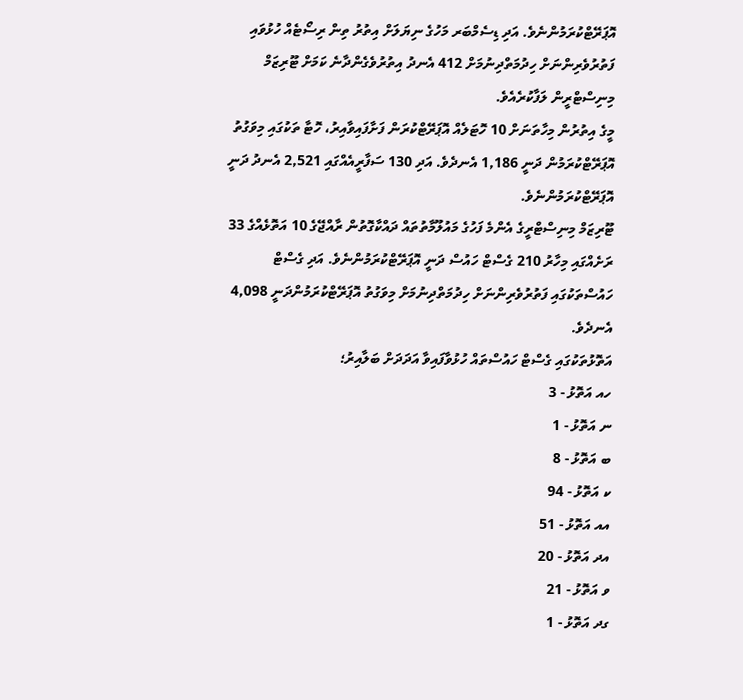އޮޕަރޭޓްކުރަމުންނެވެ. އަދި ޑިސެމްބަރ މަހުގެ ނިޔަލަށް އިތުރު ތިން ރިސޯޓެއް ހުޅުވައި ފަތުރުވެރިންނަށް ހިދުމަތްދިނުމަށް 412 އެނދު އިތުރުވެގެންދާނެ ކަމަށް ޓޫރިޒަމް މިނިސްޓްރީން ލަފާކުރެއެވެ.
މީގެ އިތުރުން މިހާތަނަށް 10 ހޮޓަލެއް އޮޕަރޭޓްކުރަން ފަށާފައިވާއިރު، ހޮޓާ ތަކުގައި މިވަގުތު އޮޕަރޭޓްކުރަމުން ދަނީ 1,186 އެނދެވެ. އަދި 130 ސަފާރީއެއްގައި 2,521 އެނދު ދަނީ އޮޕަރޭޓްކުރަމުންނެވެ.
ޓޫރިޒަމް މިނިސްޓްރީގެ އެންމެ ފަހުގެ މައުލޫމާތުތައް ދައްކާގޮތުން ރާއްޖޭގެ 10 އަތޮޅެއްގެ 33 ރަށެއްގައި މިހާރު 210 ގެސްޓް ހައުސް ދަނީ އޮޕަރޭޓްކުރަމުންނެވެ. އަދި ގެސްޓް ހައުސްތަކުގައި ފަތުރުވެރިންނަށް ހިދުމަތްދިނުމަށް މިވަގުތު އޮޕަރޭޓްކުރަމުންދަނީ 4,098 އެނދެވެ.
އަތޮޅުތަކުގައި ގެސްޓް ހައުސްތައް ހުޅުވާފައިވާ އަދަދަށް ބަލާއިރު؛
ހއ އަތޮޅު - 3
ނ އަތޮޅު - 1
ބ އަތޮޅު - 8
ކ އަތޮޅު - 94
އއ އަތޮޅު - 51
އދ އަތޮޅު - 20
ވ އަތޮޅު - 21
ގދ އަތޮޅު - 1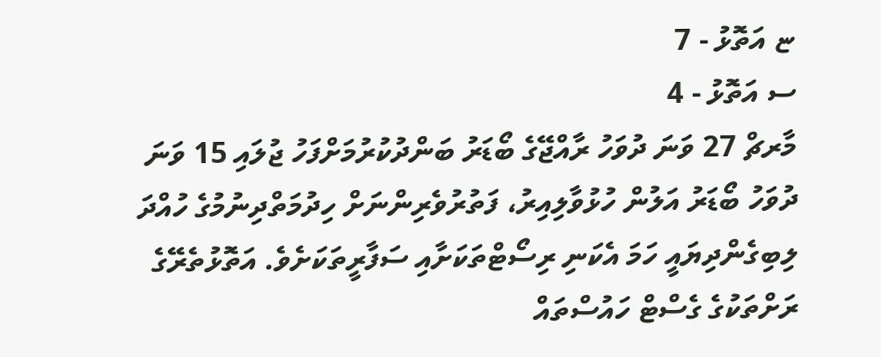ޏ އަތޮޅު - 7
ސ އަތޮޅު - 4
މާރޗް 27 ވަނަ ދުވަހު ރާއްޖޭގެ ބޯޑަރު ބަންދުކުރުމަށްފަހު ޖުލައި 15 ވަނަ ދުވަހު ބޯޑަރު އަލުން ހުޅުވާލިއިރު، ފަތުރުވެރިންނަށް ހިދުމަތްދިނުމުގެ ހުއްދަ ލިބިގެންދިޔައީ ހަމަ އެކަނި ރިސޯޓްތަކަށާއި ސަފާރީތަކަށެވެ. އަތޮޅުތެރޭގެ ރަށްތަކުގެ ގެސްޓް ހައުސްތައް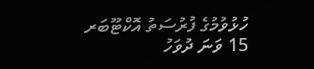ހުޅުވުމުގެ ފުރުސަތު އޮކްޓޫބަރ 15 ވަނަ ދުވަހު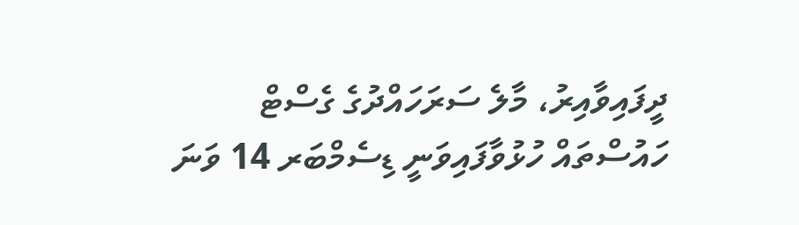ދީފައިވާއިރު، މާލެ ސަރަހައްދުގެ ގެސްޓް ހައުސްތައް ހުޅުވާފައިވަނީ ޑިސެމްބަރ 14 ވަނަ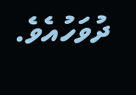ދުވަހުއެވެ.